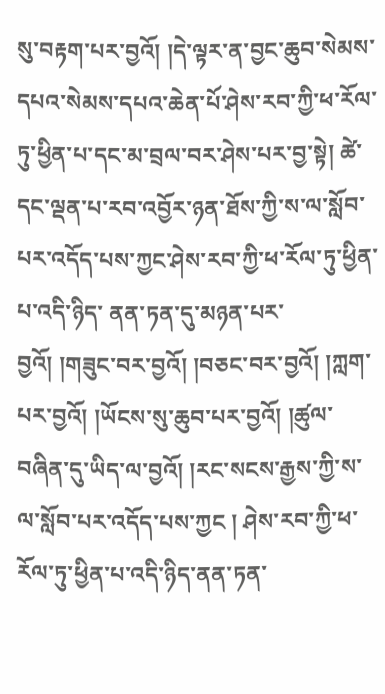སུ་བརྟག་པར་བྱའོ། །དེ་ལྟར་ན་བྱང་ཆུབ་སེམས་དཔའ་སེམས་དཔའ་ཆེན་པོ་ཤེས་རབ་ཀྱི་ཕ་རོལ་ཏུ་ཕྱིན་པ་དང་མ་བྲལ་བར་ཤེས་པར་བྱ་སྟེ། ཚེ་དང་ལྡན་པ་རབ་འབྱོར་ཉན་ཐོས་ཀྱི་ས་ལ་སློབ་པར་འདོད་པས་ཀྱང་ཤེས་རབ་ཀྱི་ཕ་རོལ་ཏུ་ཕྱིན་པ་འདི་ཉིད་ ནན་ཏན་དུ་མཉན་པར་བྱའོ། །གཟུང་བར་བྱའོ། །བཅང་བར་བྱའོ། །ཀླག་པར་བྱའོ། །ཡོངས་སུ་ཆུབ་པར་བྱའོ། །ཚུལ་བཞིན་དུ་ཡིད་ལ་བྱའོ། །རང་སངས་རྒྱས་ཀྱི་ས་ལ་སློབ་པར་འདོད་པས་ཀྱང ། ཤེས་རབ་ཀྱི་ཕ་རོལ་ཏུ་ཕྱིན་པ་འདི་ཉིད་ནན་ཏན་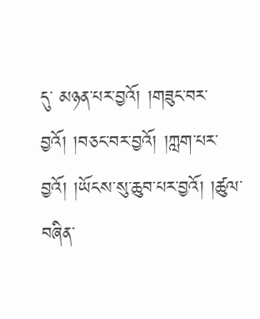དུ་ མཉན་པར་བྱའོ། །གཟུང་བར་བྱའོ། །བཅང་བར་བྱའོ། །ཀླག་པར་བྱའོ། །ཡོངས་སུ་ཆུབ་པར་བྱའོ། །ཚུལ་བཞིན་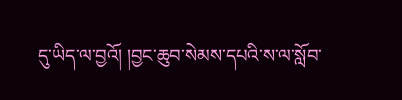དུ་ཡིད་ལ་བྱའོ། །བྱང་ཆུབ་སེམས་དཔའི་ས་ལ་སློབ་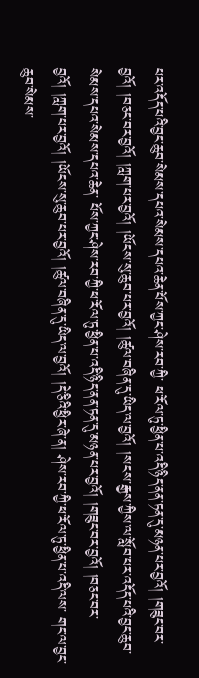པར་འདོད་པའི་བྱང་ཆུབ་སེམས་དཔའ་སེམས་དཔའ་ཆེན་པོས་ཀྱང་ཤེས་རབ་ཀྱི་ ཕ་རོལ་ཏུ་ཕྱིན་པ་འདི་ཉིད་ནན་ཏན་དུ་མཉན་པར་བྱའོ། །གཟུང་བར་བྱའོ། །བཅང་བར་བྱའོ། །ཀླག་པར་བྱའོ། །ཡོངས་སུ་ཆུབ་པར་བྱའོ། །ཚུལ་བཞིན་དུ་ཡིད་ལ་བྱའོ། །སངས་རྒྱས་ཀྱིས་ལ་སློབ་པར་འདོད་པའི་བྱང་ཆུབ་སེམས་དཔའ་སེམས་དཔའ་ཆེན་ པོས་ཀྱང་ཤེས་རབ་ཀྱི་ཕ་རོལ་ཏུ་ཕྱིན་པ་འདི་ཉིད་ནན་ཏན་དུ་མཉན་པར་བྱའོ། །གཟུང་བར་བྱའོ། །བཅང་བར་བྱའོ། །ཀླག་པར་བྱའོ། །ཡོངས་སུ་ཆུབ་པར་བྱའོ། །ཚུལ་བཞིན་དུ་ཡིད་ལ་བྱའོ། །དེ་ཅིའི་ཕྱིར་ཞེ་ན། ཤེས་རབ་ཀྱི་ཕ་རོལ་ཏུ་ཕྱིན་པ་འདི་ལས་ གང་ལ་བྱང་ཆུབ་སེམས་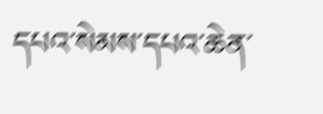དཔའ་སེམས་དཔའ་ཆེན་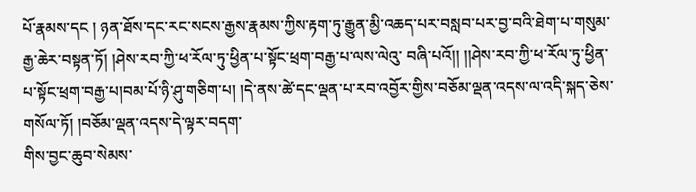པོ་རྣམས་དང ། ཉན་ཐོས་དང་རང་སངས་རྒྱས་རྣམས་ཀྱིས་རྟག་ཏུ་རྒྱུན་མྱི་འཆད་པར་བསླབ་པར་བྱ་བའི་ཐེག་པ་གསུམ་རྒྱ་ཆེར་བསྟན་ཏོ། །ཤེས་རབ་ཀྱི་ཕ་རོལ་ཏུ་ཕྱིན་པ་སྟོང་ཕྲག་བརྒྱ་པ་ལས་ལེའུ་ བཞི་པའོ།། །།ཤེས་རབ་ཀྱི་ཕ་རོལ་ཏུ་ཕྱིན་པ་སྟོང་ཕྲག་བརྒྱ་པ།བམ་པོ་ཉི་ཤུ་གཅིག་པ། །དེ་ནས་ཚེ་དང་ལྡན་པ་རབ་འབྱོར་གྱིས་བཅོམ་ལྡན་འདས་ལ་འདི་སྐད་ཅེས་གསོལ་ཏོ། །བཅོམ་ལྡན་འདས་དེ་ལྟར་བདག་
གིས་བྱང་ཆུབ་སེམས་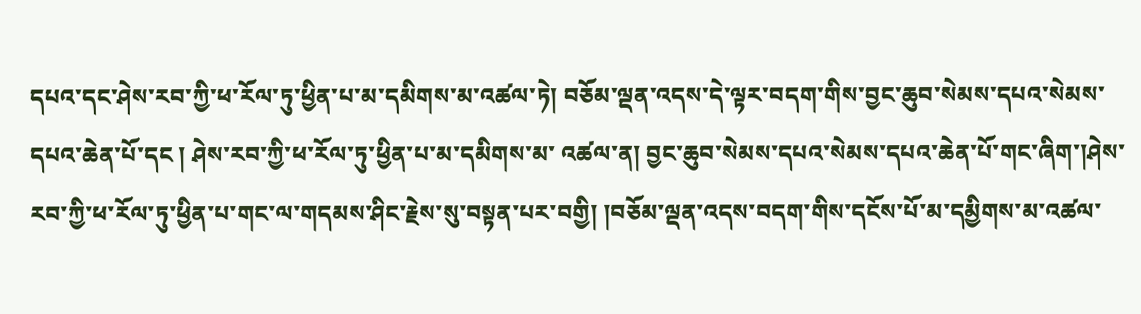དཔའ་དང་ཤེས་རབ་ཀྱི་ཕ་རོལ་ཏུ་ཕྱིན་པ་མ་དམིགས་མ་འཚལ་ཏེ། བཅོམ་ལྡན་འདས་དེ་ལྟར་བདག་གིས་བྱང་ཆུབ་སེམས་དཔའ་སེམས་དཔའ་ཆེན་པོ་དང ། ཤེས་རབ་ཀྱི་ཕ་རོལ་ཏུ་ཕྱིན་པ་མ་དམིགས་མ་ འཚལ་ན། བྱང་ཆུབ་སེམས་དཔའ་སེམས་དཔའ་ཆེན་པོ་གང་ཞིག་།ཤེས་རབ་ཀྱི་ཕ་རོལ་ཏུ་ཕྱིན་པ་གང་ལ་གདམས་ཤིང་རྗེས་སུ་བསྟན་པར་བགྱི། །བཅོམ་ལྡན་འདས་བདག་གིས་དངོས་པོ་མ་དམྱིགས་མ་འཚལ་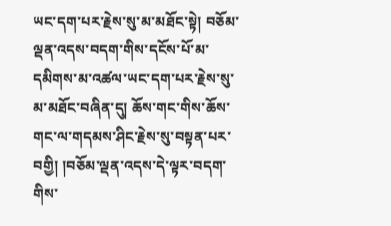ཡང་དག་པར་རྗེས་སུ་མ་མཐོང་སྟེ། བཅོམ་ལྡན་འདས་བདག་གིས་དངོས་པོ་མ་དམིགས་མ་འཚལ་ཡང་དག་པར་རྗེས་སུ་མ་མཐོང་བཞིན་དུ། ཆོས་གང་གིས་ཆོས་གང་ལ་གདམས་ཤིང་རྗེས་སུ་བསྟན་པར་བགྱི། །བཅོམ་ལྡན་འདས་དེ་ལྟར་བདག་གིས་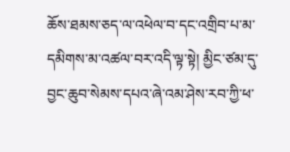ཆོས་ཐམས་ཅད་ལ་འཕེལ་བ་དང་འགྲིབ་པ་མ་ དམིགས་མ་འཚལ་བར་འདི་ལྟ་སྟེ། མྱིང་ཙམ་དུ་བྱང་ཆུབ་སེམས་དཔའ་ཞེ་འམ་ཤེས་རབ་ཀྱི་ཕ་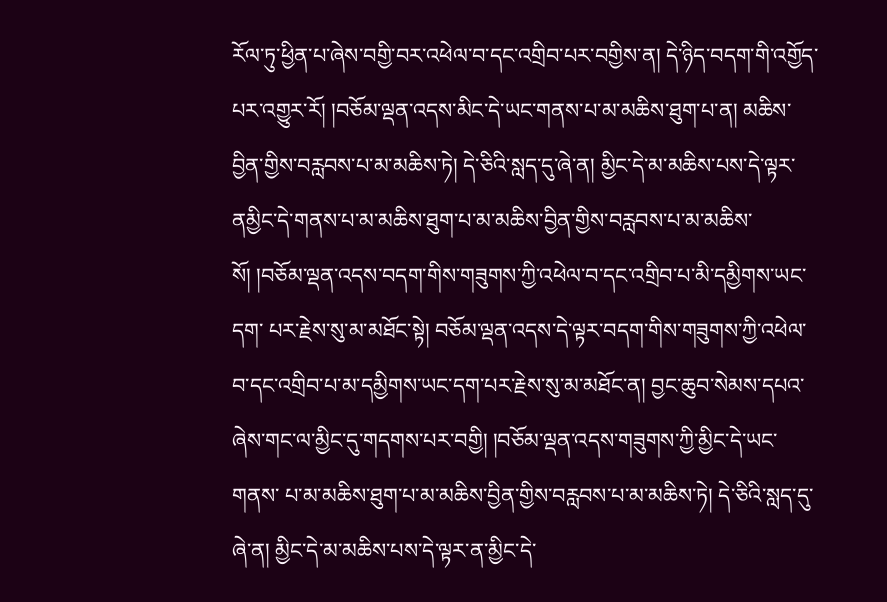རོལ་ཏུ་ཕྱིན་པ་ཞེས་བགྱི་བར་འཕེལ་བ་དང་འགྲིབ་པར་བགྱིས་ན། དེ་ཉིད་བདག་གི་འགྱོད་པར་འགྱུར་རོ། །བཅོམ་ལྡན་འདས་མིང་དེ་ཡང་གནས་པ་མ་མཆིས་ཐུག་པ་ན། མཆིས་བྱིན་གྱིས་བརླབས་པ་མ་མཆིས་ཏེ། དེ་ཅིའི་སླད་དུ་ཞེ་ན། མྱིང་དེ་མ་མཆིས་པས་དེ་ལྟར་ནམྱིང་དེ་གནས་པ་མ་མཆིས་ཐུག་པ་མ་མཆིས་བྱིན་གྱིས་བརླབས་པ་མ་མཆིས་སོ། །བཅོམ་ལྡན་འདས་བདག་གིས་གཟུགས་ཀྱི་འཕེལ་བ་དང་འགྲིབ་པ་མི་དམྱིགས་ཡང་དག་ པར་རྗེས་སུ་མ་མཐོང་སྟེ། བཅོམ་ལྡན་འདས་དེ་ལྟར་བདག་གིས་གཟུགས་ཀྱི་འཕེལ་བ་དང་འགྲིབ་པ་མ་དམྱིགས་ཡང་དག་པར་རྗེས་སུ་མ་མཐོང་ན། བྱང་ཆུབ་སེམས་དཔའ་ཞེས་གང་ལ་མྱིང་དུ་གདགས་པར་བགྱི། །བཅོམ་ལྡན་འདས་གཟུགས་ཀྱི་མྱིང་དེ་ཡང་གནས་ པ་མ་མཆིས་ཐུག་པ་མ་མཆིས་བྱིན་གྱིས་བརླབས་པ་མ་མཆིས་ཏེ། དེ་ཅིའི་སླད་དུ་ཞེ་ན། མྱིང་དེ་མ་མཆིས་པས་དེ་ལྟར་ན་མྱིང་དེ་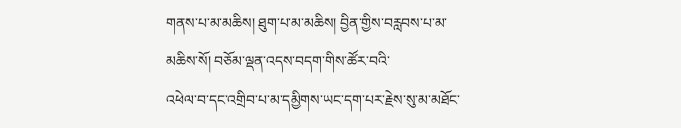གནས་པ་མ་མཆིས། ཐུག་པ་མ་མཆིས། བྱིན་གྱིས་བརླབས་པ་མ་མཆིས་སོ། བཅོམ་ལྡན་འདས་བདག་གིས་ཚོར་བའི་
འཕེལ་བ་དང་འགྲིབ་པ་མ་དམྱིགས་ཡང་དག་པར་རྗེས་སུ་མ་མཐོང་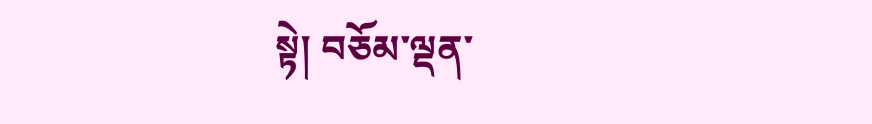སྟེ། བཅོམ་ལྡན་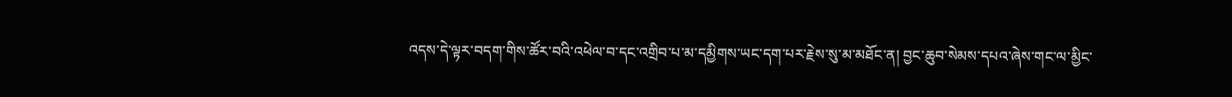འདས་དེ་ལྟར་བདག་གིས་ཚོར་བའི་འཕེལ་བ་དང་འགྲིབ་པ་མ་དམྱིགས་ཡང་དག་པར་རྗེས་སུ་མ་མཐོང་ན། བྱང་ཆུབ་སེམས་དཔའ་ཞེས་གང་ལ་མྱིང་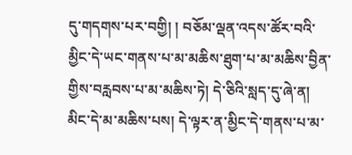དུ་གདགས་པར་བགྱི། ། བཅོམ་ལྡན་འདས་ཚོར་བའི་མྱིང་དེ་ཡང་གནས་པ་མ་མཆིས་ཐུག་པ་མ་མཆིས་བྱིན་གྱིས་བརླབས་པ་མ་མཆིས་ཏེ། དེ་ཅིའི་སླད་དུ་ཞེ་ན། མིང་དེ་མ་མཆིས་པས། དེ་ལྟར་ན་མྱིང་དེ་གནས་པ་མ་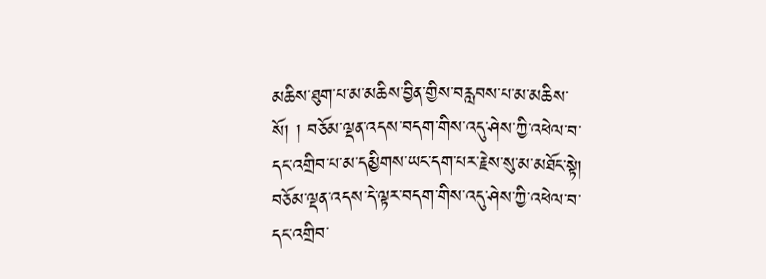མཆིས་ཐུག་པ་མ་མཆིས་བྱིན་གྱིས་བརླབས་པ་མ་མཆིས་སོ། ། བཅོམ་ལྡན་འདས་བདག་གིས་འདུ་ཤེས་ཀྱི་འཕེལ་བ་དང་འགྲིབ་པ་མ་དམྱིགས་ཡང་དག་པར་རྗེས་སུ་མ་མཐོང་སྟེ། བཅོམ་ལྡན་འདས་དེ་ལྟར་བདག་གིས་འདུ་ཤེས་ཀྱི་འཕེལ་བ་དང་འགྲིབ་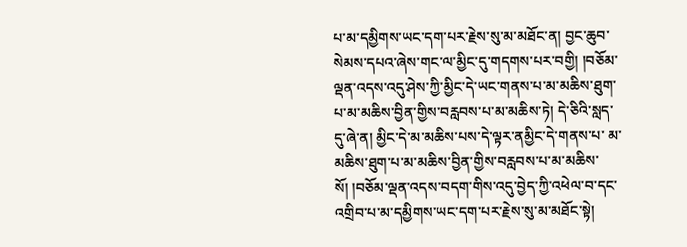པ་མ་དམྱིགས་ཡང་དག་པར་རྗེས་སུ་མ་མཐོང་ན། བྱང་ཆུབ་ སེམས་དཔའ་ཞེས་གང་ལ་མྱིང་དུ་གདགས་པར་བགྱི། །བཅོམ་ལྡན་འདས་འདུ་ཤེས་ཀྱི་མྱིང་དེ་ཡང་གནས་པ་མ་མཆིས་ཐུག་པ་མ་མཆིས་བྱིན་གྱིས་བརླབས་པ་མ་མཆིས་ཏེ། དེ་ཅིའི་སླད་དུ་ཞེ་ན། མྱིང་དེ་མ་མཆིས་པས་དེ་ལྟར་ནམྱིང་དེ་གནས་པ་ མ་མཆིས་ཐུག་པ་མ་མཆིས་བྱིན་གྱིས་བརླབས་པ་མ་མཆིས་སོ། །བཅོམ་ལྡན་འདས་བདག་གིས་འདུ་བྱེད་ཀྱི་འཕེལ་བ་དང་འགྲིབ་པ་མ་དམྱིགས་ཡང་དག་པར་རྗེས་སུ་མ་མཐོང་སྟེ།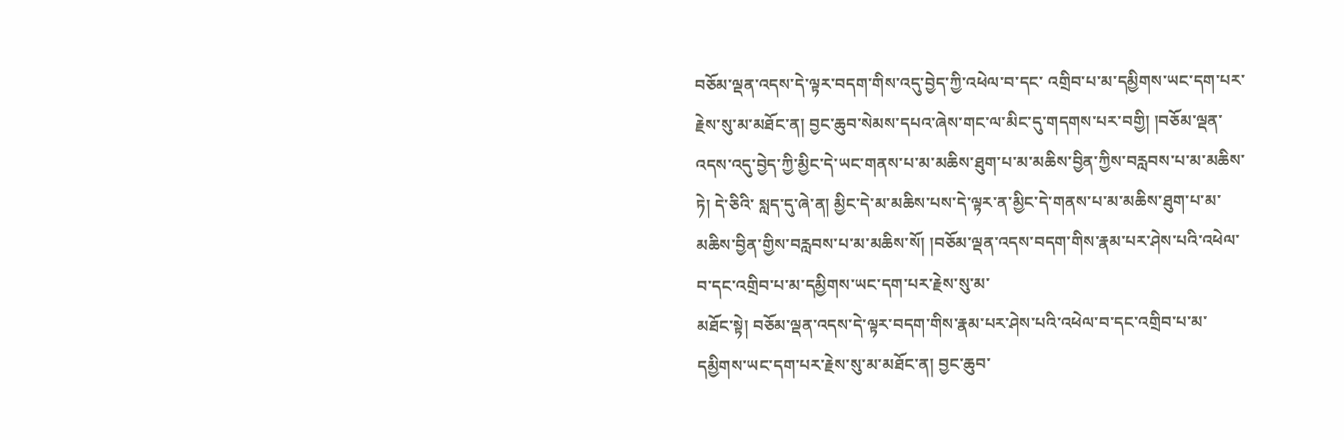བཅོམ་ལྡན་འདས་དེ་ལྟར་བདག་གིས་འདུ་བྱེད་ཀྱི་འཕེལ་བ་དང་ འགྲིབ་པ་མ་དམྱིགས་ཡང་དག་པར་རྗེས་སུ་མ་མཐོང་ན། བྱང་ཆུབ་སེམས་དཔའ་ཞེས་གང་ལ་མིང་དུ་གདགས་པར་བགྱི། །བཅོམ་ལྡན་འདས་འདུ་བྱེད་ཀྱི་མྱིང་དེ་ཡང་གནས་པ་མ་མཆིས་ཐུག་པ་མ་མཆིས་བྱིན་ཀྱིས་བརླབས་པ་མ་མཆིས་ཏེ། དེ་ཅིའི་ སླད་དུ་ཞེ་ན། མྱིང་དེ་མ་མཆིས་པས་དེ་ལྟར་ན་མྱིང་དེ་གནས་པ་མ་མཆིས་ཐུག་པ་མ་མཆིས་བྱིན་གྱིས་བརླབས་པ་མ་མཆིས་སོ། །བཅོམ་ལྡན་འདས་བདག་གིས་རྣམ་པར་ཤེས་པའི་འཕེལ་བ་དང་འགྲིབ་པ་མ་དམྱིགས་ཡང་དག་པར་རྗེས་སུ་མ་
མཐོང་སྟེ། བཅོམ་ལྡན་འདས་དེ་ལྟར་བདག་གིས་རྣམ་པར་ཤེས་པའི་འཕེལ་བ་དང་འགྲིབ་པ་མ་དམྱིགས་ཡང་དག་པར་རྗེས་སུ་མ་མཐོང་ན། བྱང་ཆུབ་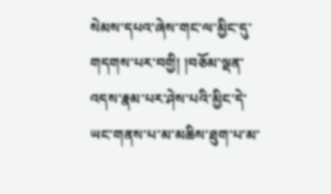སེམས་དཔའ་ཞེས་གང་ལ་མྱིང་དུ་གདགས་པར་བགྱི། །བཅོམ་ལྡན་ འདས་རྣམ་པར་ཤེས་པའི་མྱིང་དེ་ཡང་གནས་པ་མ་མཆིས་ཐུག་པ་མ་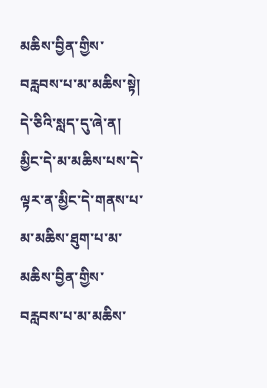མཆིས་བྱིན་གྱིས་བརླབས་པ་མ་མཆིས་སྟེ། དེ་ཅིའི་སླད་དུ་ཞེ་ན། མྱིང་དེ་མ་མཆིས་པས་དེ་ལྟར་ན་མྱིང་དེ་གནས་པ་མ་མཆིས་ཐུག་པ་མ་མཆིས་བྱིན་གྱིས་བརླབས་པ་མ་མཆིས་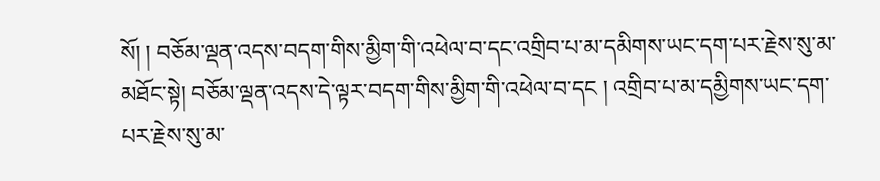སོ། ། བཅོམ་ལྡན་འདས་བདག་གིས་མྱིག་གི་འཕེལ་བ་དང་འགྲིབ་པ་མ་དམིགས་ཡང་དག་པར་རྗེས་སུ་མ་མཐོང་སྟེ། བཅོམ་ལྡན་འདས་དེ་ལྟར་བདག་གིས་མྱིག་གི་འཕེལ་བ་དང ། འགྲིབ་པ་མ་དམྱིགས་ཡང་དག་པར་རྗེས་སུ་མ་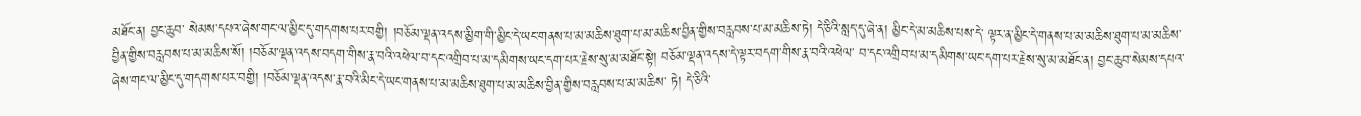མཐོང་ན། བྱང་ཆུབ་ སེམས་དཔའ་ཞེས་གང་ལ་མྱིང་དུ་གདགས་པར་བགྱི། །བཅོམ་ལྡན་འདས་མྱིག་གི་མྱིང་དེ་ཡང་གནས་པ་མ་མཆིས་ཐུག་པ་མ་མཆིས་བྱིན་གྱིས་བརླབས་པ་མ་མཆིས་ཏེ། དེ་ཅིའི་སླད་དུ་ཞེ་ན། མྱིང་དེ་མ་མཆིས་པས་དེ་ ལྟར་ན་མྱིང་དེ་གནས་པ་མ་མཆིས་ཐུག་པ་མ་མཆིས་བྱིན་གྱིས་བརླབས་པ་མ་མཆིས་སོ། །བཅོམ་ལྡན་འདས་བདག་གིས་རྣ་བའི་འཕེལ་བ་དང་འགྲིབ་པ་མ་དམིགས་ཡང་དག་པར་རྗེས་སུ་མ་མཐོང་སྟེ། བཅོམ་ལྡན་འདས་དེ་ལྟར་བདག་གིས་རྣ་བའི་འཕེལ་ བ་དང་འགྲིབ་པ་མ་དམིགས་ཡང་དག་པར་རྗེས་སུ་མ་མཐོང་ན། བྱང་ཆུབ་སེམས་དཔའ་ཞེས་གང་ལ་མྱིང་དུ་གདགས་པར་བགྱི། །བཅོམ་ལྡན་འདས་རྣ་བའི་མིང་དེ་ཡང་གནས་པ་མ་མཆིས་ཐུག་པ་མ་མཆིས་བྱིན་གྱིས་བརླབས་པ་མ་མཆིས་ ཏེ། དེ་ཅིའི་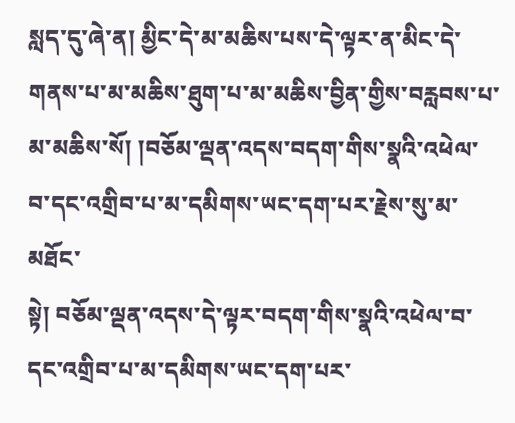སླད་དུ་ཞེ་ན། མྱིང་དེ་མ་མཆིས་པས་དེ་ལྟར་ན་མིང་དེ་གནས་པ་མ་མཆིས་ཐུག་པ་མ་མཆིས་བྱིན་གྱིས་བརླབས་པ་མ་མཆིས་སོ། །བཅོམ་ལྡན་འདས་བདག་གིས་སྣའི་འཕེལ་བ་དང་འགྲིབ་པ་མ་དམིགས་ཡང་དག་པར་རྗེས་སུ་མ་མཐོང་
སྟེ། བཅོམ་ལྡན་འདས་དེ་ལྟར་བདག་གིས་སྣའི་འཕེལ་བ་དང་འགྲིབ་པ་མ་དམིགས་ཡང་དག་པར་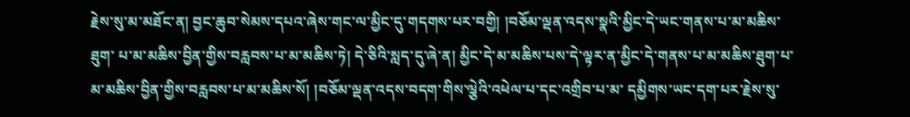རྗེས་སུ་མ་མཐོང་ན། བྱང་ཆུབ་སེམས་དཔའ་ཞེས་གང་ལ་མྱིང་དུ་གདགས་པར་བགྱི། །བཅོམ་ལྡན་འདས་སྣའི་མྱིང་དེ་ཡང་གནས་པ་མ་མཆིས་ཐུག་ པ་མ་མཆིས་བྱིན་གྱིས་བརླབས་པ་མ་མཆིས་ཏེ། དེ་ཅིའི་སླད་དུ་ཞེ་ན། མྱིང་དེ་མ་མཆིས་པས་དེ་ལྟར་ན་མྱིང་དེ་གནས་པ་མ་མཆིས་ཐུག་པ་མ་མཆིས་བྱིན་གྱིས་བརླབས་པ་མ་མཆིས་སོ། །བཅོམ་ལྡན་འདས་བདག་གིས་ལྕེའི་འཕེལ་པ་དང་འགྲིབ་པ་མ་ དམྱིགས་ཡང་དག་པར་རྗེས་སུ་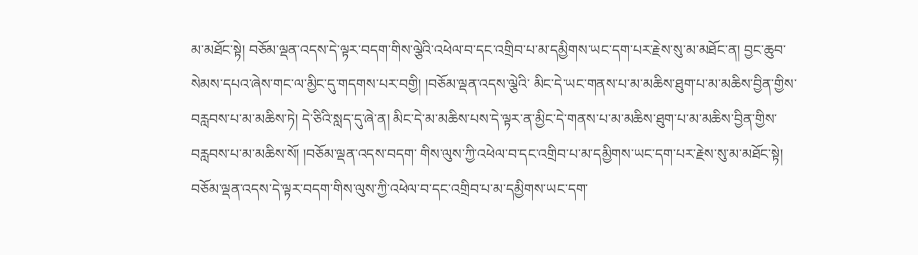མ་མཐོང་སྟེ། བཅོམ་ལྡན་འདས་དེ་ལྟར་བདག་གིས་ལྕེའི་འཕེལ་བ་དང་འགྲིབ་པ་མ་དམྱིགས་ཡང་དག་པར་རྗེས་སུ་མ་མཐོང་ན། བྱང་ཆུབ་སེམས་དཔའ་ཞེས་གང་ལ་མྱིང་དུ་གདགས་པར་བགྱི། །བཅོམ་ལྡན་འདས་ལྕེའི་ མིང་དེ་ཡང་གནས་པ་མ་མཆིས་ཐུག་པ་མ་མཆིས་བྱིན་གྱིས་བརླབས་པ་མ་མཆིས་ཏེ། དེ་ཅིའི་སླད་དུ་ཞེ་ན། མིང་དེ་མ་མཆིས་པས་དེ་ལྟར་ན་མྱིང་དེ་གནས་པ་མ་མཆིས་ཐུག་པ་མ་མཆིས་བྱིན་གྱིས་བརླབས་པ་མ་མཆིས་སོ། །བཅོམ་ལྡན་འདས་བདག་ གིས་ལུས་ཀྱི་འཕེལ་བ་དང་འགྲིབ་པ་མ་དམྱིགས་ཡང་དག་པར་རྗེས་སུ་མ་མཐོང་སྟེ། བཅོམ་ལྡན་འདས་དེ་ལྟར་བདག་གིས་ལུས་ཀྱི་འཕེལ་བ་དང་འགྲིབ་པ་མ་དམྱིགས་ཡང་དག་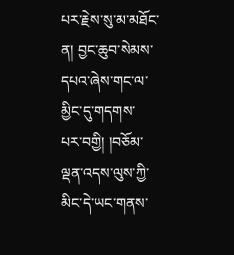པར་རྗེས་སུ་མ་མཐོང་ན། བྱང་ཆུབ་སེམས་དཔའ་ཞེས་གང་ལ་མྱིང་དུ་གདགས་ པར་བགྱི། །བཅོམ་ལྡན་འདས་ལུས་ཀྱི་མིང་དེ་ཡང་གནས་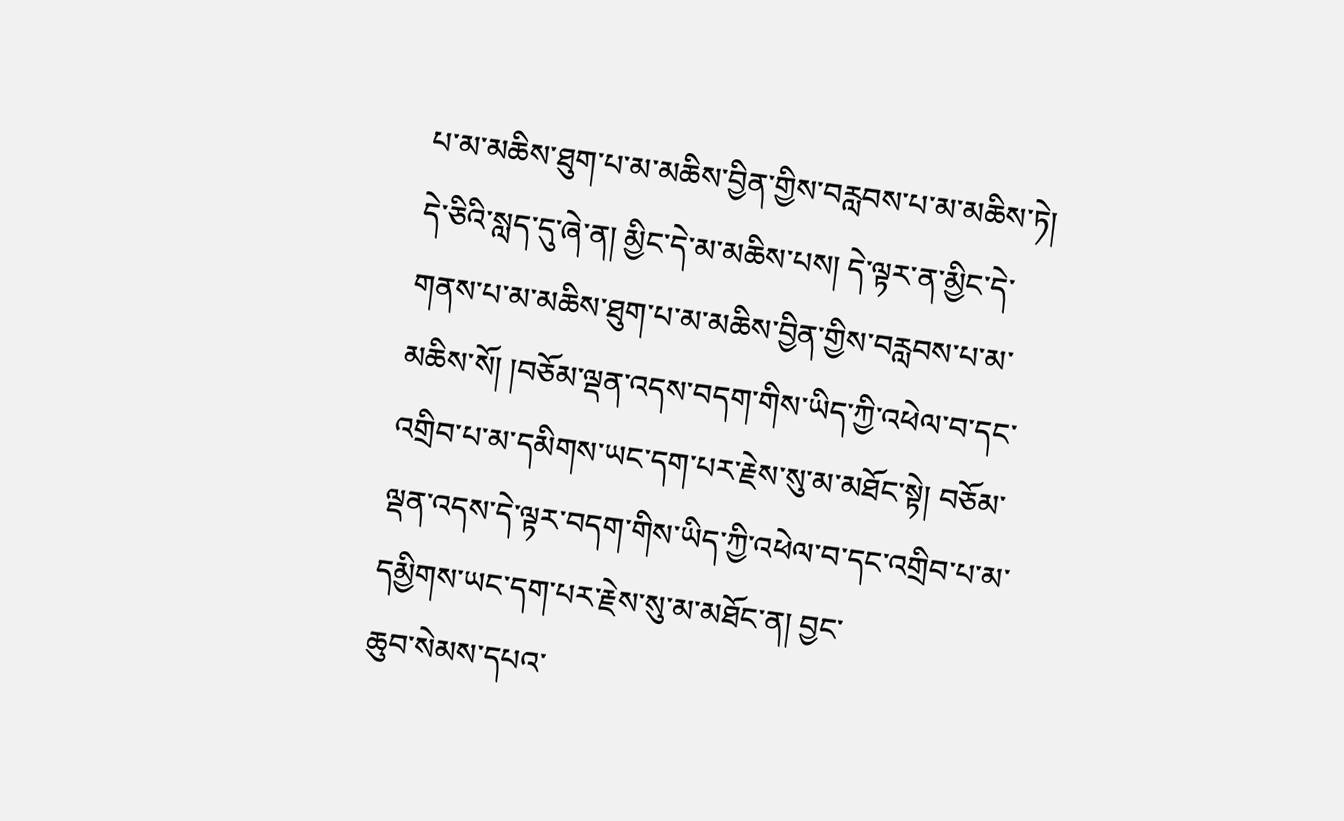པ་མ་མཆིས་ཐུག་པ་མ་མཆིས་བྱིན་གྱིས་བརླབས་པ་མ་མཆིས་ཏེ། དེ་ཅིའི་སླད་དུ་ཞེ་ན། མྱིང་དེ་མ་མཆིས་པས། དེ་ལྟར་ན་མྱིང་དེ་གནས་པ་མ་མཆིས་ཐུག་པ་མ་མཆིས་བྱིན་གྱིས་བརླབས་པ་མ་ མཆིས་སོ། །བཅོམ་ལྡན་འདས་བདག་གིས་ཡིད་ཀྱི་འཕེལ་བ་དང་འགྲིབ་པ་མ་དམིགས་ཡང་དག་པར་རྗེས་སུ་མ་མཐོང་སྟེ། བཅོམ་ལྡན་འདས་དེ་ལྟར་བདག་གིས་ཡིད་ཀྱི་འཕེལ་བ་དང་འགྲིབ་པ་མ་དམྱིགས་ཡང་དག་པར་རྗེས་སུ་མ་མཐོང་ན། བྱང་
ཆུབ་སེམས་དཔའ་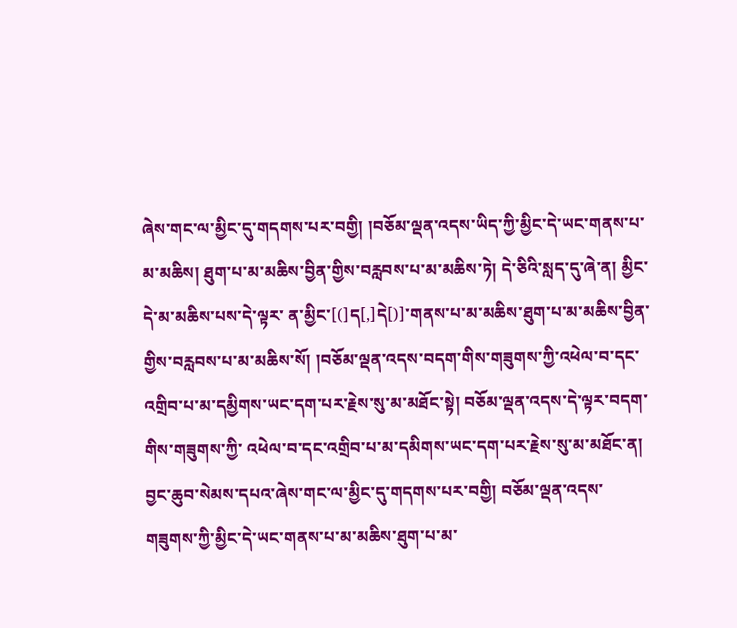ཞེས་གང་ལ་མྱིང་དུ་གདགས་པར་བགྱི། །བཅོམ་ལྡན་འདས་ཡིད་ཀྱི་མྱིང་དེ་ཡང་གནས་པ་མ་མཆིས། ཐུག་པ་མ་མཆིས་བྱིན་གྱིས་བརླབས་པ་མ་མཆིས་ཏེ། དེ་ཅིའི་སླད་དུ་ཞེ་ན། མྱིང་དེ་མ་མཆིས་པས་དེ་ལྟར་ ན་མྱིང་[(]ད[,]དེ[)]་གནས་པ་མ་མཆིས་ཐུག་པ་མ་མཆིས་བྱིན་གྱིས་བརླབས་པ་མ་མཆིས་སོ། །བཅོམ་ལྡན་འདས་བདག་གིས་གཟུགས་ཀྱི་འཕེལ་བ་དང་འགྲིབ་པ་མ་དམྱིགས་ཡང་དག་པར་རྗེས་སུ་མ་མཐོང་སྟེ། བཅོམ་ལྡན་འདས་དེ་ལྟར་བདག་གིས་གཟུགས་ཀྱི་ འཕེལ་བ་དང་འགྲིབ་པ་མ་དམིགས་ཡང་དག་པར་རྗེས་སུ་མ་མཐོང་ན། བྱང་ཆུབ་སེམས་དཔའ་ཞེས་གང་ལ་མྱིང་དུ་གདགས་པར་བགྱི། བཅོམ་ལྡན་འདས་གཟུགས་ཀྱི་མྱིང་དེ་ཡང་གནས་པ་མ་མཆིས་ཐུག་པ་མ་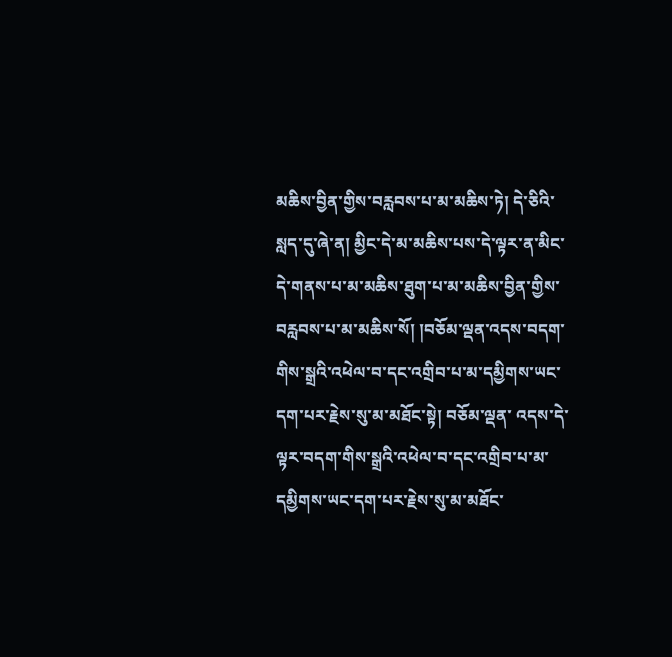མཆིས་བྱིན་གྱིས་བརླབས་པ་མ་མཆིས་ཏེ། དེ་ཅིའི་སླད་དུ་ཞེ་ན། མྱིང་དེ་མ་མཆིས་པས་དེ་ལྟར་ན་མིང་དེ་གནས་པ་མ་མཆིས་ཐུག་པ་མ་མཆིས་བྱིན་གྱིས་བརླབས་པ་མ་མཆིས་སོ། །བཅོམ་ལྡན་འདས་བདག་གིས་སྒྲའི་འཕེལ་བ་དང་འགྲིབ་པ་མ་དམྱིགས་ཡང་དག་པར་རྗེས་སུ་མ་མཐོང་སྟེ། བཅོམ་ལྡན་ འདས་དེ་ལྟར་བདག་གིས་སྒྲའི་འཕེལ་བ་དང་འགྲིབ་པ་མ་དམྱིགས་ཡང་དག་པར་རྗེས་སུ་མ་མཐོང་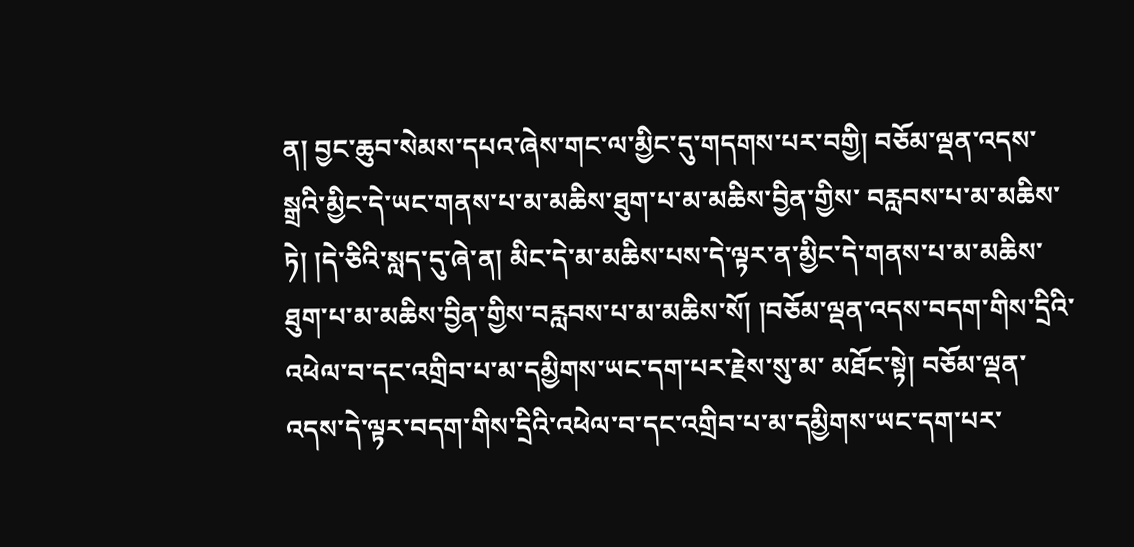ན། བྱང་ཆུབ་སེམས་དཔའ་ཞེས་གང་ལ་མྱིང་དུ་གདགས་པར་བགྱི། བཅོམ་ལྡན་འདས་སྒྲའི་མྱིང་དེ་ཡང་གནས་པ་མ་མཆིས་ཐུག་པ་མ་མཆིས་བྱིན་གྱིས་ བརླབས་པ་མ་མཆིས་ཏེ། །དེ་ཅིའི་སླད་དུ་ཞེ་ན། མིང་དེ་མ་མཆིས་པས་དེ་ལྟར་ན་མྱིང་དེ་གནས་པ་མ་མཆིས་ཐུག་པ་མ་མཆིས་བྱིན་གྱིས་བརླབས་པ་མ་མཆིས་སོ། །བཅོམ་ལྡན་འདས་བདག་གིས་དྲིའི་འཕེལ་བ་དང་འགྲིབ་པ་མ་དམྱིགས་ཡང་དག་པར་རྗེས་སུ་མ་ མཐོང་སྟེ། བཅོམ་ལྡན་འདས་དེ་ལྟར་བདག་གིས་དྲིའི་འཕེལ་བ་དང་འགྲིབ་པ་མ་དམྱིགས་ཡང་དག་པར་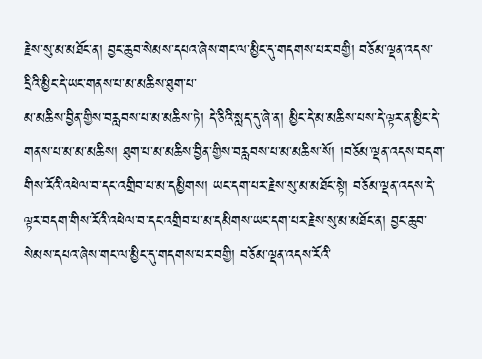རྗེས་སུ་མ་མཐོང་ན། བྱང་ཆུབ་སེམས་དཔའ་ཞེས་གང་ལ་མྱིང་དུ་གདགས་པར་བགྱི། བཅོམ་ལྡན་འདས་དྲིའི་མྱིང་དེ་ཡང་གནས་པ་མ་མཆིས་ཐུག་པ་
མ་མཆིས་བྱིན་གྱིས་བརླབས་པ་མ་མཆིས་ཏེ། དེ་ཅིའི་སླད་དུ་ཞེ་ན། མྱིང་དེ་མ་མཆིས་པས་དེ་ལྟར་ན་མྱིང་དེ་གནས་པ་མ་མ་མཆིས། ཐུག་པ་མ་མཆིས་བྱིན་གྱིས་བརླབས་པ་མ་མཆིས་སོ། །བཅོམ་ལྡན་འདས་བདག་གིས་རོའི་འཕེལ་བ་དང་འགྲིབ་པ་མ་དམྱིགས། ཡང་དག་པར་རྗེས་སུ་མ་མཐོང་སྟེ། བཅོམ་ལྡན་འདས་དེ་ལྟར་བདག་གིས་རོའི་འཕེལ་བ་དང་འགྲིབ་པ་མ་དམིགས་ཡང་དག་པར་རྗེས་སུ་མ་མཐོང་ན། བྱང་ཆུབ་སེམས་དཔའ་ཞེས་གང་ལ་མྱིང་དུ་གདགས་པར་བགྱི། བཅོམ་ལྡན་འདས་རོའི་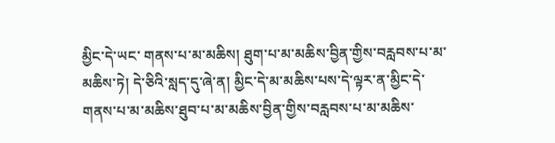མྱིང་དེ་ཡང་ གནས་པ་མ་མཆིས། ཐུག་པ་མ་མཆིས་བྱིན་གྱིས་བརླབས་པ་མ་མཆིས་ཏེ། དེ་ཅིའི་སླད་དུ་ཞེ་ན། མྱིང་དེ་མ་མཆིས་པས་དེ་ལྟར་ན་མྱིང་དེ་གནས་པ་མ་མཆིས་ཐུབ་པ་མ་མཆིས་བྱིན་གྱིས་བརླབས་པ་མ་མཆིས་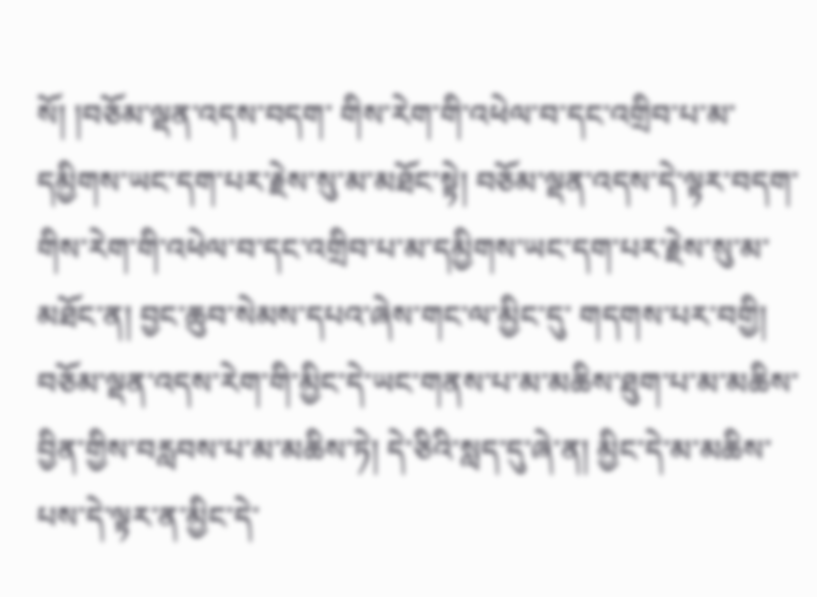སོ། །བཅོམ་ལྡན་འདས་བདག་ གིས་རེག་གི་འཕེལ་བ་དང་འགྲིབ་པ་མ་དམྱིགས་ཡང་དག་པར་རྗེས་སུ་མ་མཐོང་སྟེ། བཅོམ་ལྡན་འདས་དེ་ལྟར་བདག་གིས་རེག་གི་འཕེལ་བ་དང་འགྲིབ་པ་མ་དམྱིགས་ཡང་དག་པར་རྗེས་སུ་མ་མཐོང་ན། བྱང་ཆུབ་སེམས་དཔའ་ཞེས་གང་ལ་མྱིང་དུ་ གདགས་པར་བགྱི། བཅོམ་ལྡན་འདས་རེག་གི་མྱིང་དེ་ཡང་གནས་པ་མ་མཆིས་ཐུག་པ་མ་མཆིས་བྱིན་གྱིས་བརླབས་པ་མ་མཆིས་ཏེ། དེ་ཅིའི་སླད་དུ་ཞེ་ན། མྱིང་དེ་མ་མཆིས་པས་དེ་ལྟར་ན་མྱིང་དེ་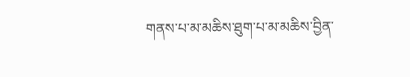གནས་པ་མ་མཆིས་ཐུག་པ་མ་མཆིས་བྱིན་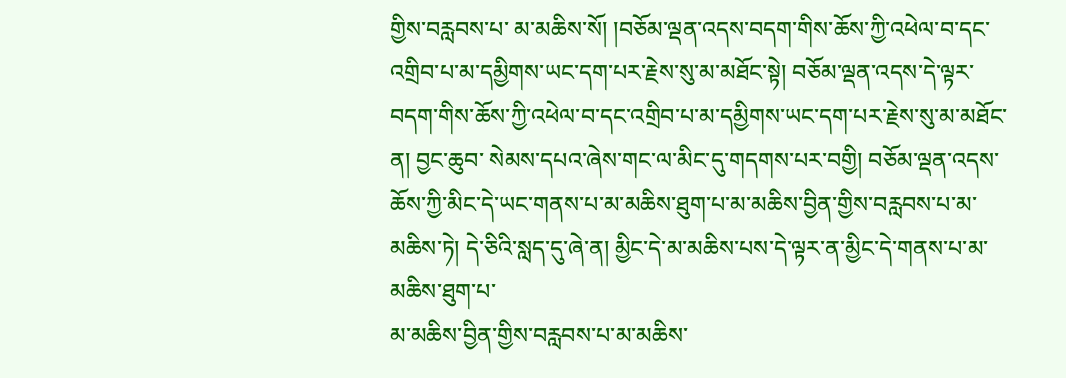གྱིས་བརླབས་པ་ མ་མཆིས་སོ། །བཅོམ་ལྡན་འདས་བདག་གིས་ཆོས་ཀྱི་འཕེལ་བ་དང་འགྲིབ་པ་མ་དམྱིགས་ཡང་དག་པར་རྗེས་སུ་མ་མཐོང་སྟེ། བཅོམ་ལྡན་འདས་དེ་ལྟར་བདག་གིས་ཆོས་ཀྱི་འཕེལ་བ་དང་འགྲིབ་པ་མ་དམྱིགས་ཡང་དག་པར་རྗེས་སུ་མ་མཐོང་ན། བྱང་ཆུབ་ སེམས་དཔའ་ཞེས་གང་ལ་མིང་དུ་གདགས་པར་བགྱི། བཅོམ་ལྡན་འདས་ཆོས་ཀྱི་མིང་དེ་ཡང་གནས་པ་མ་མཆིས་ཐུག་པ་མ་མཆིས་བྱིན་གྱིས་བརླབས་པ་མ་མཆིས་ཏེ། དེ་ཅིའི་སླད་དུ་ཞེ་ན། མྱིང་དེ་མ་མཆིས་པས་དེ་ལྟར་ན་མྱིང་དེ་གནས་པ་མ་མཆིས་ཐུག་པ་
མ་མཆིས་བྱིན་གྱིས་བརླབས་པ་མ་མཆིས་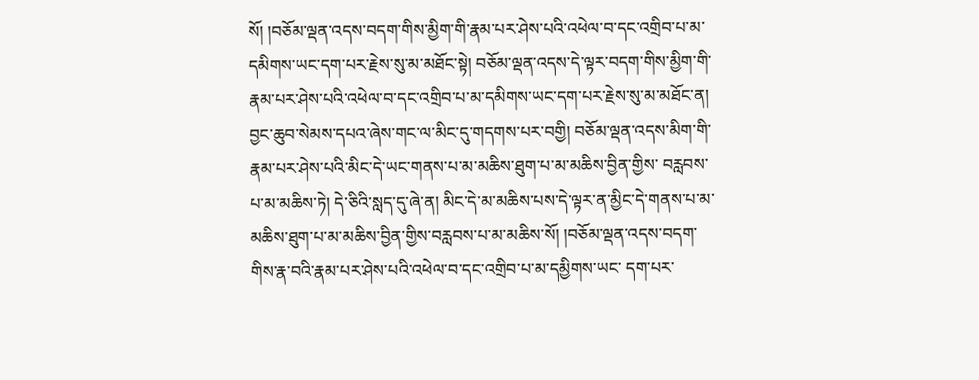སོ། །བཅོམ་ལྡན་འདས་བདག་གིས་མྱིག་གི་རྣམ་པར་ཤེས་པའི་འཕེལ་བ་དང་འགྲིབ་པ་མ་དམིགས་ཡང་དག་པར་རྗེས་སུ་མ་མཐོང་སྟེ། བཅོམ་ལྡན་འདས་དེ་ལྟར་བདག་གིས་མྱིག་གི་ རྣམ་པར་ཤེས་པའི་འཕེལ་བ་དང་འགྲིབ་པ་མ་དམིགས་ཡང་དག་པར་རྗེས་སུ་མ་མཐོང་ན། བྱང་ཆུབ་སེམས་དཔའ་ཞེས་གང་ལ་མིང་དུ་གདགས་པར་བགྱི། བཅོམ་ལྡན་འདས་མིག་གི་རྣམ་པར་ཤེས་པའི་མིང་དེ་ཡང་གནས་པ་མ་མཆིས་ཐུག་པ་མ་མཆིས་བྱིན་གྱིས་ བརླབས་པ་མ་མཆིས་ཏེ། དེ་ཅིའི་སླད་དུ་ཞེ་ན། མིང་དེ་མ་མཆིས་པས་དེ་ལྟར་ན་མྱིང་དེ་གནས་པ་མ་མཆིས་ཐུག་པ་མ་མཆིས་བྱིན་གྱིས་བརླབས་པ་མ་མཆིས་སོ། །བཅོམ་ལྡན་འདས་བདག་གིས་རྣ་བའི་རྣམ་པར་ཤེས་པའི་འཕེལ་བ་དང་འགྲིབ་པ་མ་དམྱིགས་ཡང་ དག་པར་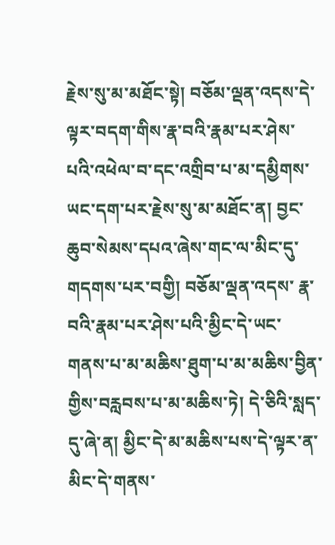རྗེས་སུ་མ་མཐོང་སྟེ། བཅོམ་ལྡན་འདས་དེ་ལྟར་བདག་གིས་རྣ་བའི་རྣམ་པར་ཤེས་པའི་འཕེལ་བ་དང་འགྲིབ་པ་མ་དམྱིགས་ཡང་དག་པར་རྗེས་སུ་མ་མཐོང་ན། བྱང་ཆུབ་སེམས་དཔའ་ཞེས་གང་ལ་མིང་དུ་གདགས་པར་བགྱི། བཅོམ་ལྡན་འདས་ རྣ་བའི་རྣམ་པར་ཤེས་པའི་མྱིང་དེ་ཡང་གནས་པ་མ་མཆིས་ཐུག་པ་མ་མཆིས་བྱིན་གྱིས་བརླབས་པ་མ་མཆིས་ཏེ། དེ་ཅིའི་སླད་དུ་ཞེ་ན། མྱིང་དེ་མ་མཆིས་པས་དེ་ལྟར་ན་མིང་དེ་གནས་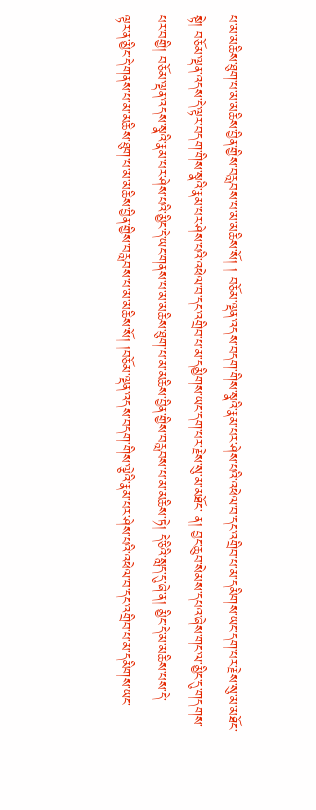པ་མ་མཆིས་ཐུག་པ་མ་མཆིས་བྱིན་གྱིས་བརླབས་པ་མ་མཆིས་སོ། ། བཅོམ་ལྡན་འདས་བདག་གིས་སྣའི་རྣམ་པར་ཤེས་པའི་འཕེལ་བ་དང་འགྲིབ་པ་མ་དམིགས་ཡང་དག་པར་རྗེས་སུ་མ་མཐོང་སྟེ། བཅོམ་ལྡན་འདས་དེ་ལྟར་བདག་གིས་སྣའི་རྣམ་པར་ཤེས་པའི་འཕེལ་བ་དང་འགྲིབ་པ་མ་དམྱིགས་ཡང་དག་པར་རྗེས་སུ་མ་མཐོང་ ན། བྱང་ཆུབ་སེམས་དཔའ་ཞེས་གང་ལ་མྱིང་དུ་གདགས་པར་བགྱི། བཅོམ་ལྡན་འདས་སྣའི་རྣམ་པར་ཤེས་པའི་མྱིང་དེ་ཡང་གནས་པ་མ་མཆིས་ཐུག་པ་མ་མཆིས་བྱིན་གྱིས་བརླབས་པ་མ་མཆིས་ཏེ། དེ་ཅིའི་སླད་དུ་ཞེ་ན། མྱིང་དེ་མ་མཆིས་པས་དེ་
ལྟར་ན་མྱིང་དེ་གནས་པ་མ་མཆིས་ཐུག་པ་མ་མཆིས་བྱིན་གྱིས་བརླབས་པ་མ་མཆིས་སོ། །བཅོམ་ལྡན་འདས་བདག་གིས་ལྕེའི་རྣམ་པར་ཤེས་པའི་འཕེལ་བ་དང་འགྲིབ་པ་མ་དམིགས་ཡང་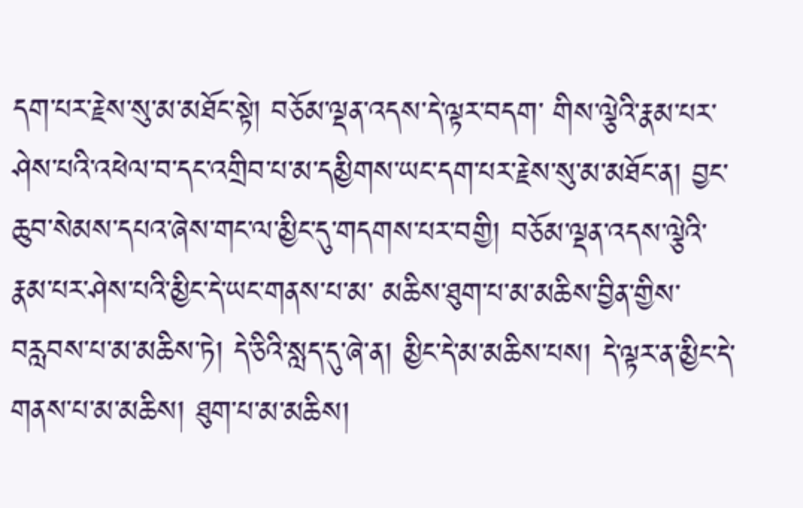དག་པར་རྗེས་སུ་མ་མཐོང་སྟེ། བཅོམ་ལྡན་འདས་དེ་ལྟར་བདག་ གིས་ལྕེའི་རྣམ་པར་ཤེས་པའི་འཕེལ་བ་དང་འགྲིབ་པ་མ་དམྱིགས་ཡང་དག་པར་རྗེས་སུ་མ་མཐོང་ན། བྱང་ཆུབ་སེམས་དཔའ་ཞེས་གང་ལ་མྱིང་དུ་གདགས་པར་བགྱི། བཅོམ་ལྡན་འདས་ལྕེའི་རྣམ་པར་ཤེས་པའི་མྱིང་དེ་ཡང་གནས་པ་མ་ མཆིས་ཐུག་པ་མ་མཆིས་བྱིན་གྱིས་བརླབས་པ་མ་མཆིས་ཏེ། དེ་ཅིའི་སླད་དུ་ཞེ་ན། མྱིང་དེ་མ་མཆིས་པས། དེ་ལྟར་ན་མྱིང་དེ་གནས་པ་མ་མཆིས། ཐུག་པ་མ་མཆིས།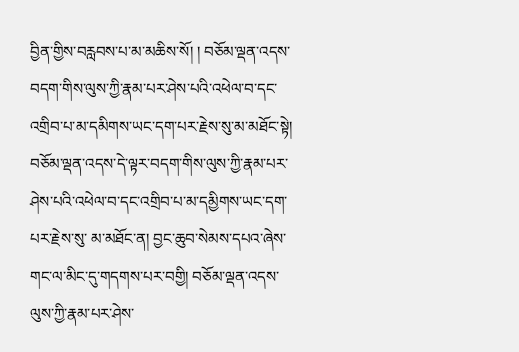བྱིན་གྱིས་བརླབས་པ་མ་མཆིས་སོ། ། བཅོམ་ལྡན་འདས་བདག་གིས་ལུས་ཀྱི་རྣམ་པར་ཤེས་པའི་འཕེལ་བ་དང་འགྲིབ་པ་མ་དམིགས་ཡང་དག་པར་རྗེས་སུ་མ་མཐོང་སྟེ། བཅོམ་ལྡན་འདས་དེ་ལྟར་བདག་གིས་ལུས་ཀྱི་རྣམ་པར་ཤེས་པའི་འཕེལ་བ་དང་འགྲིབ་པ་མ་དམྱིགས་ཡང་དག་པར་རྗེས་སུ་ མ་མཐོང་ན། བྱང་ཆུབ་སེམས་དཔའ་ཞེས་གང་ལ་མིང་དུ་གདགས་པར་བགྱི། བཅོམ་ལྡན་འདས་ལུས་ཀྱི་རྣམ་པར་ཤེས་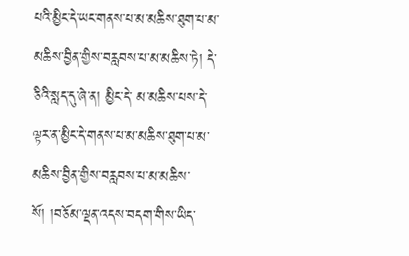པའི་མྱིང་དེ་ཡང་གནས་པ་མ་མཆིས་ཐུག་པ་མ་མཆིས་བྱིན་གྱིས་བརླབས་པ་མ་མཆིས་ཏེ། དེ་ཅིའི་སླད་དུ་ཞེ་ན། མྱིང་དེ་ མ་མཆིས་པས་དེ་ལྟར་ན་མྱིང་དེ་གནས་པ་མ་མཆིས་ཐུག་པ་མ་མཆིས་བྱིན་གྱིས་བརླབས་པ་མ་མཆིས་སོ། །བཅོམ་ལྡན་འདས་བདག་གིས་ཡིད་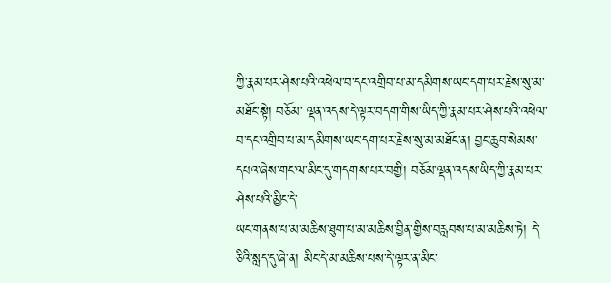ཀྱི་རྣམ་པར་ཤེས་པའི་འཕེལ་བ་དང་འགྲིབ་པ་མ་དམིགས་ཡང་དག་པར་རྗེས་སུ་མ་མཐོང་སྟེ། བཅོམ་ ལྡན་འདས་དེ་ལྟར་བདག་གིས་ཡིད་ཀྱི་རྣམ་པར་ཤེས་པའི་འཕེལ་བ་དང་འགྲིབ་པ་མ་དམིགས་ཡང་དག་པར་རྗེས་སུ་མ་མཐོང་ན། བྱང་ཆུབ་སེམས་དཔའ་ཞེས་གང་ལ་མིང་དུ་གདགས་པར་བགྱི། བཅོམ་ལྡན་འདས་ཡིད་ཀྱི་རྣམ་པར་ཤེས་པའི་མྱིང་དེ་
ཡང་གནས་པ་མ་མཆིས་ཐུག་པ་མ་མཆིས་བྱིན་གྱིས་བརླབས་པ་མ་མཆིས་ཏེ། དེ་ཅིའི་སླད་དུ་ཞེ་ན། མིང་དེ་མ་མཆིས་པས་དེ་ལྟར་ན་མིང་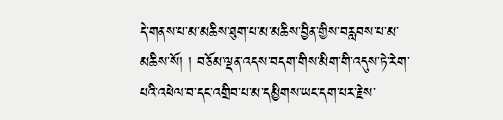དེ་གནས་པ་མ་མཆིས་ཐུག་པ་མ་མཆིས་བྱིན་གྱིས་བརླབས་པ་མ་མཆིས་སོ། ། བཅོམ་ལྡན་འདས་བདག་གིས་མིག་གི་འདུས་ཏེ་རེག་པའི་འཕེལ་བ་དང་འགྲིབ་པ་མ་དམྱིགས་ཡང་དག་པར་རྗེས་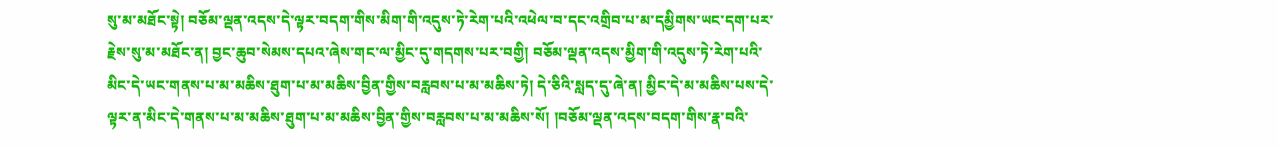སུ་མ་མཐོང་སྟེ། བཅོམ་ལྡན་འདས་དེ་ལྟར་བདག་གིས་མིག་གི་འདུས་ཏེ་རེག་པའི་འཕེལ་བ་དང་འགྲིབ་པ་མ་དམྱིགས་ཡང་དག་པར་ རྗེས་སུ་མ་མཐོང་ན། བྱང་ཆུབ་སེམས་དཔའ་ཞེས་གང་ལ་མྱིང་དུ་གདགས་པར་བགྱི། བཅོམ་ལྡན་འདས་མྱིག་གི་འདུས་ཏེ་རེག་པའི་མིང་དེ་ཡང་གནས་པ་མ་མཆིས་ཐུག་པ་མ་མཆིས་བྱིན་གྱིས་བརླབས་པ་མ་མཆིས་ཏེ། དེ་ཅིའི་སླད་དུ་ཞེ་ན། མྱིང་དེ་མ་མཆིས་པས་དེ་ལྟར་ན་མིང་དེ་གནས་པ་མ་མཆིས་ཐུག་པ་མ་མཆིས་བྱིན་གྱིས་བརླབས་པ་མ་མཆིས་སོ། །བཅོམ་ལྡན་འདས་བདག་གིས་རྣ་བའི་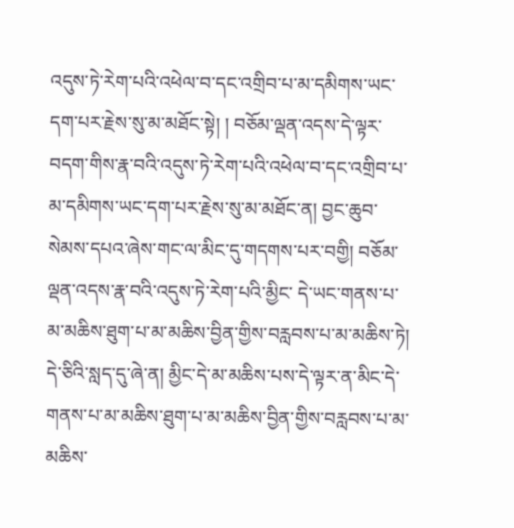འདུས་ཏེ་རེག་པའི་འཕེལ་བ་དང་འགྲིབ་པ་མ་དམིགས་ཡང་དག་པར་རྗེས་སུ་མ་མཐོང་སྟེ། ། བཅོམ་ལྡན་འདས་དེ་ལྟར་བདག་གིས་རྣ་བའི་འདུས་ཏེ་རེག་པའི་འཕེལ་བ་དང་འགྲིབ་པ་མ་དམིགས་ཡང་དག་པར་རྗེས་སུ་མ་མཐོང་ན། བྱང་ཆུབ་སེམས་དཔའ་ཞེས་གང་ལ་མིང་དུ་གདགས་པར་བགྱི། བཅོམ་ལྡན་འདས་རྣ་བའི་འདུས་ཏེ་རེག་པའི་མྱིང་ དེ་ཡང་གནས་པ་མ་མཆིས་ཐུག་པ་མ་མཆིས་བྱིན་གྱིས་བརླབས་པ་མ་མཆིས་ཏེ། དེ་ཅིའི་སླད་དུ་ཞེ་ན། མྱིང་དེ་མ་མཆིས་པས་དེ་ལྟར་ན་མིང་དེ་གནས་པ་མ་མཆིས་ཐུག་པ་མ་མཆིས་བྱིན་གྱིས་བརླབས་པ་མ་མཆིས་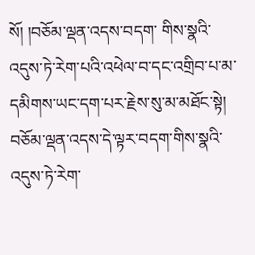སོ། །བཅོམ་ལྡན་འདས་བདག་ གིས་སྣའི་འདུས་ཏེ་རེག་པའི་འཕེལ་བ་དང་འགྲིབ་པ་མ་དམིགས་ཡང་དག་པར་རྗེས་སུ་མ་མཐོང་སྟེ། བཅོམ་ལྡན་འདས་དེ་ལྟར་བདག་གིས་སྣའི་འདུས་ཏེ་རེག་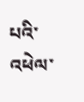པའི་འཕེལ་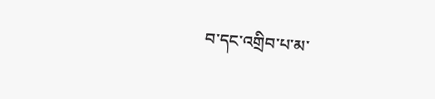བ་དང་འགྲིབ་པ་མ་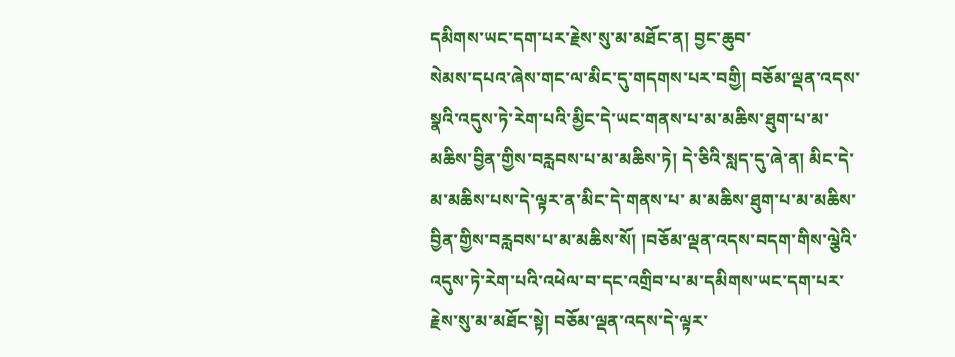དམིགས་ཡང་དག་པར་རྗེས་སུ་མ་མཐོང་ན། བྱང་ཆུབ་
སེམས་དཔའ་ཞེས་གང་ལ་མིང་དུ་གདགས་པར་བགྱི། བཅོམ་ལྡན་འདས་སྣའི་འདུས་ཏེ་རེག་པའི་མྱིང་དེ་ཡང་གནས་པ་མ་མཆིས་ཐུག་པ་མ་མཆིས་བྱིན་གྱིས་བརླབས་པ་མ་མཆིས་ཏེ། དེ་ཅིའི་སླད་དུ་ཞེ་ན། མིང་དེ་མ་མཆིས་པས་དེ་ལྟར་ན་མིང་དེ་གནས་པ་ མ་མཆིས་ཐུག་པ་མ་མཆིས་བྱིན་གྱིས་བརླབས་པ་མ་མཆིས་སོ། །བཅོམ་ལྡན་འདས་བདག་གིས་ལྕེའི་འདུས་ཏེ་རེག་པའི་འཕེལ་བ་དང་འགྲིབ་པ་མ་དམིགས་ཡང་དག་པར་རྗེས་སུ་མ་མཐོང་སྟེ། བཅོམ་ལྡན་འདས་དེ་ལྟར་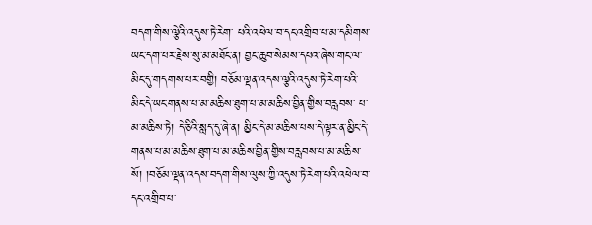བདག་གིས་ལྕེའི་འདུས་ཏེ་རེག་ པའི་འཕེལ་བ་དང་འགྲིབ་པ་མ་དམིགས་ཡང་དག་པར་རྗེས་སུ་མ་མཐོང་ན། བྱང་ཆུབ་སེམས་དཔའ་ཞེས་གང་ལ་མིང་དུ་གདགས་པར་བགྱི། བཅོམ་ལྡན་འདས་ལྕའི་འདུས་ཏེ་རེག་པའི་མིང་དེ་ཡང་གནས་པ་མ་མཆིས་ཐུག་པ་མ་མཆིས་བྱིན་གྱིས་བརླབས་ པ་མ་མཆིས་ཏེ། དེ་ཅིའི་སླད་དུ་ཞེ་ན། མྱིང་དེ་མ་མཆིས་པས་དེ་ལྟར་ན་མྱིང་དེ་གནས་པ་མ་མཆིས་ཐུག་པ་མ་མཆིས་བྱིན་གྱིས་བརླབས་པ་མ་མཆིས་སོ། །བཅོམ་ལྡན་འདས་བདག་གིས་ལུས་ཀྱི་འདུས་ཏེ་རེག་པའི་འཕེལ་བ་དང་འགྲིབ་པ་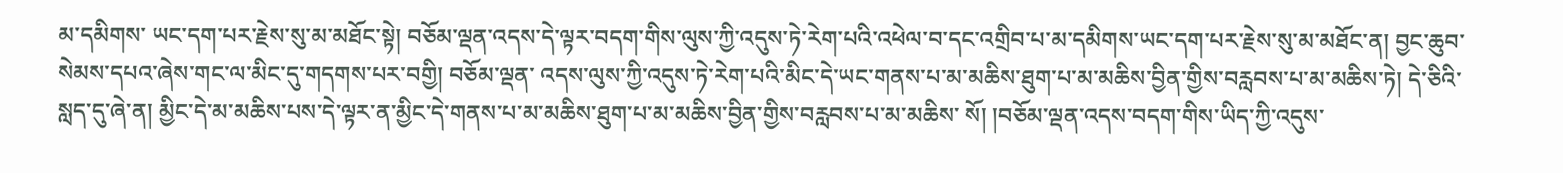མ་དམིགས་ ཡང་དག་པར་རྗེས་སུ་མ་མཐོང་སྟེ། བཅོམ་ལྡན་འདས་དེ་ལྟར་བདག་གིས་ལུས་ཀྱི་འདུས་ཏེ་རེག་པའི་འཕེལ་བ་དང་འགྲིབ་པ་མ་དམིགས་ཡང་དག་པར་རྗེས་སུ་མ་མཐོང་ན། བྱང་ཆུབ་སེམས་དཔའ་ཞེས་གང་ལ་མིང་དུ་གདགས་པར་བགྱི། བཅོམ་ལྡན་ འདས་ལུས་ཀྱི་འདུས་ཏེ་རེག་པའི་མིང་དེ་ཡང་གནས་པ་མ་མཆིས་ཐུག་པ་མ་མཆིས་བྱིན་གྱིས་བརླབས་པ་མ་མཆིས་ཏེ། དེ་ཅིའི་སླད་དུ་ཞེ་ན། མྱིང་དེ་མ་མཆིས་པས་དེ་ལྟར་ན་མྱིང་དེ་གནས་པ་མ་མཆིས་ཐུག་པ་མ་མཆིས་བྱིན་གྱིས་བརླབས་པ་མ་མཆིས་ སོ། །བཅོམ་ལྡན་འདས་བདག་གིས་ཡིད་ཀྱི་འདུས་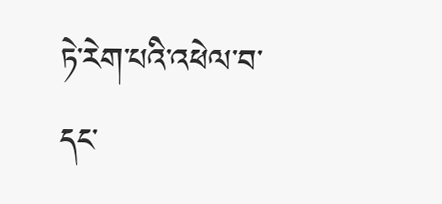ཏེ་རེག་པའི་འཕེལ་བ་དང་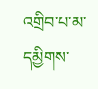འགྲིབ་པ་མ་དམྱིགས་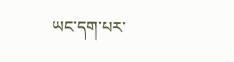ཡང་དག་པར་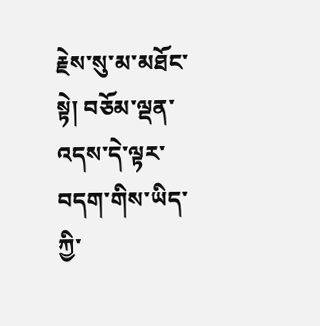རྗེས་སུ་མ་མཐོང་སྟེ། བཅོམ་ལྡན་འདས་དེ་ལྟར་བདག་གིས་ཡིད་ཀྱི་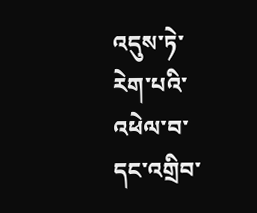འདུས་ཏེ་རེག་པའི་འཕེལ་བ་དང་འགྲིབ་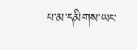པ་མ་དམིགས་ཡང་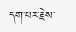དག་པར་རྗེས་